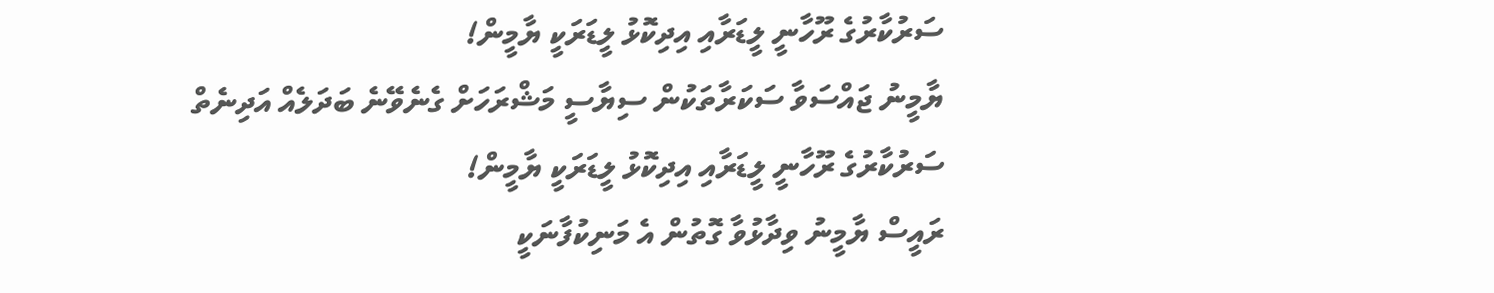ސަރުކާރުގެ ރޫހާނީ ލީޑަރާއި އިދިކޮޅު ލީޑަރަކީ ޔާމީން!
ޔާމީނު ޖައްސަވާ ސަކަރާތަކުން ސިޔާސީ މަޝްރަހަށް ގެނެވޭނެ ބަދަލެއް އަދިނެތް
ސަރުކާރުގެ ރޫހާނީ ލީޑަރާއި އިދިކޮޅު ލީޑަރަކީ ޔާމީން!
ރައީސް ޔާމީނު ވިދާޅުވާ ގޮތުން އެ މަނިކުފާނަކީ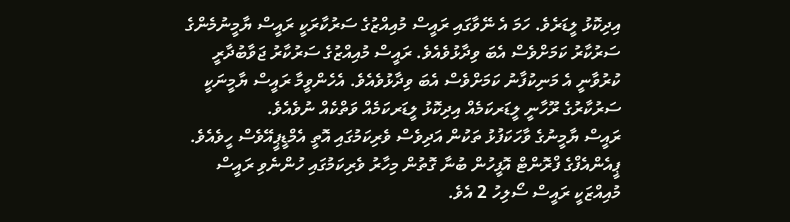އިދިކޮޅު ލީޑަރެވެ. ހަމަ އެ ނޭވާގައި ރައީސް މުއިއްޒުގެ ސަރުކާރަކީ ރައީސް ޔާމީނުމެންގެ ސަރުކާރު ކަމަށްވެސް އެބަ ވިދާޅުވެއެވެ. ރައީސް މުއިއްޒުގެ ސަރުކާރު ޖަވާބުދާރީ ކުރުވާނީ އެ މަނިކުފާނު ކަމަށްވެސް އެބަ ވިދާޅުވެއެވެ. އެހެންވީމާ ރައީސް ޔާމީނަކީ ސަރުކާރުގެ ރޫހާނީ ލީޑަރކަމެއް އިދިކޮޅު ލީޑަރކަމެއް ވަތްކެއް ނުވެއެވެ.
ރައީސް ޔާމީނުގެ ވާހަކަފުޅު ތަކުން އަދިވެސް ވެރިކަމުގައި އޮތީ އެމްޑީޕީއޭވެސް ހީވެއެވެ. ޕީއެންއެފްގެ ފްރޮންޓް އޮފީހުން ބުނާ ގޮތުން މިހާރު ވެރިކަމުގައި ހުންނެވި ރައީސް މުއިއްޒަކީ ރައީސް ސޯލިހު 2 އެވެ.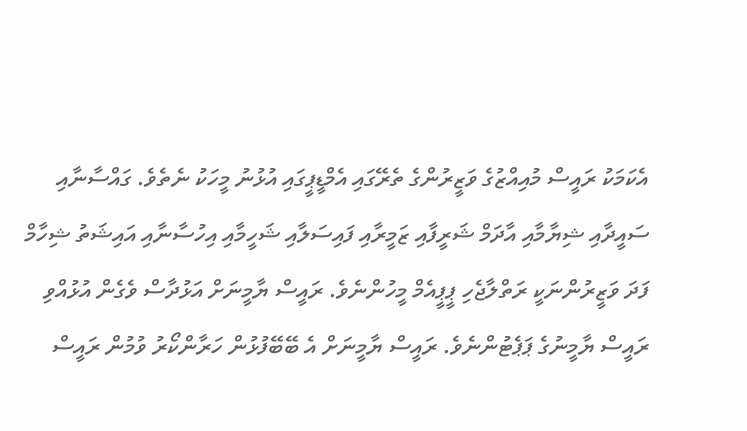އެކަމަކު ރައީސް މުއިއްޒުގެ ވަޒީރުންގެ ތެރޭގައި އެމްޑީޕީގައި އުޅުނު މީހަކު ނެތެވެ. ގައްސާނާއި ސައީދާއި ޝިޔާމާއި އާދަމް ޝަރީފާއި ޒަމީރާއި ފައިސަލާއި ޝަހީމާއި އިހުސާނާއި އައިޝަތު ޝިހާމް ފަދަ ވަޒީރުންނަކީ ރަތްލާޖެހި ޕީޕީއެމް މީހުންނެވެ. ރައީސް ޔާމީނަށް އަޅުދާސް ވެގެން އުޅުއްވި ރައީސް ޔާމީނުގެ ޕަޕެޓުންނެވެ. ރައީސް ޔާމީނަށް އެ ބޭބޭފުޅުން ހަރާންކޯރު ވުމުން ރައީސް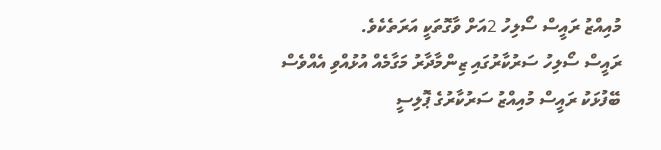މުއިއްޒު ރައީސް ސޯލިހު 2އަށް ވާގޮތަކީ އަރަތެކެވެ.
ރައީސް ސޯލިހު ސަރުކާރުގައި ޒިންމާދާރު މަގާމެއް އުޅުއްވި އެއްވެސް ބޭފުޅަކު ރައީސް މުއިއްޒު ސަރުކާރުގެ ޕޮލިސީ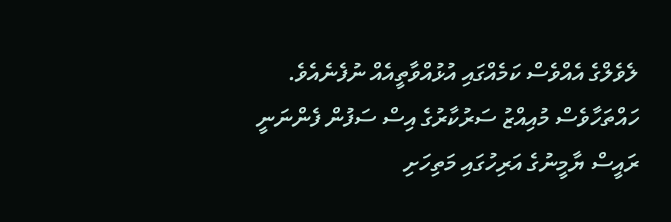ލެވެލްގެ އެއްވެސް ކަމެއްގައި އުޅުއްވާތީއެއް ނުފެނެއެވެ. ހައްތަހާވެސް މުއިއްޒު ސަރުކާރުގެ އިސް ސަފުން ފެންނަނީ ރައީސް ޔާމީނުގެ އަރިހުގައި މަތިހަށި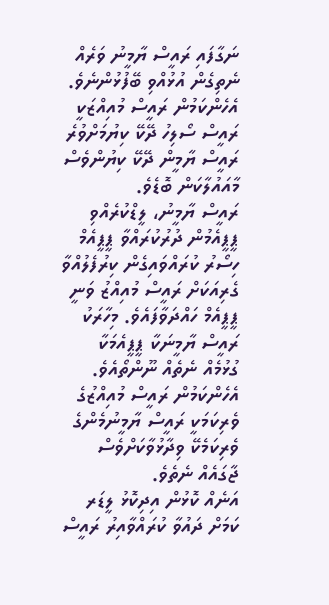ނަގާފައި ރައީސް ޔާމީނު ވަރެއް ނެތިގެން އުޅުއްވި ބޭފުޅުންނެވެ. އެހެންކަމުން ރައީސް މުއިއްޒަކީ ރައީސް ސޯލިހު ދޭކޭ ކިޔުމަށްވުރެ ރައީސް ޔާމީން ދޭކޭ ކިޔުންވެސް މާއައުލާކަން ބޮޑެވެ.
ރައީސް ޔާމީނު، ލީޑްކުރެއްވި ޕީޕީއެމުން ދުރުކުރައްވާ ޕީޕީއެމް ހިސޯރު ކުރައްވައިގެން ކިރުފެލުއްވާ ގެރިއަކަށް ރައީސް މުއިއްޒު ވަނީ ޕީޕީއެމް ހައްދަވާފައެވެ. މިހާރަކު ރައީސް ޔާމީނަކާ ޕީޕީއެމަކާ ގުޅުމެއް ނެތެއް ނޫންތޯއެވެ. އެހެންކަމުން ރައީސް މުއިއްޒުގެ ވެރިކަމަކީ ރައީސް ޔާމީނުމެންގެ ވެރިކަމެކޭ ވިދާޅުވާކަށްވެސް ޖާގައެއް ނެތެވެ.
އަނެއް ކޮޅުން އިދިކޮޅު ލީޑަރ ކަމަށް ދައުވާ ކުރައްވާއިރު ރައީސް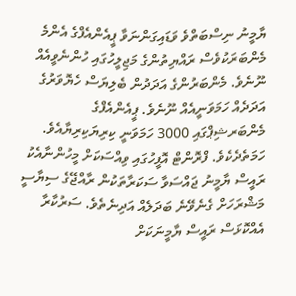ޔާމީނު ނިސްބަތްވެ ވަޑައިގަންނަވާ ޕީއެންއެފްގެ އެންމެ މެންބަރަކުވެސް ރައްޔިތުންގެ މަޖިލީހުގައި ހުންނެވީއެއް ނޫނެވެ. މެންބަރުންގެ އަދަދުން ބެލިޔަސް ހެޔޮވަރުގެ އަދަދެއް ހަމަވަނީއެއް ނޫނެވެ. ޕީއެންއެފްގެ މެންބަރޝިޕްގައި 3000 ހަމަވަނީ ކިރިޔަކިރިޔާއެވެ.
ހަމަތެދެކެވެ. ފްރޮންޓް އޮފީހުގައި ވިއްސަކަށް މީހުންނާއެކު ރައީސް ޔާމީނު ޖައްސަވާ ސަކަރާތަކުން ރާއްޖޭގެ ސިޔާސީ މަޝްރަހަށް ގެނެވޭނެ ބަދަލެއް އަދިނެތެވެ. ސަރުކާރާ އެއްކޮޅަސް ރައީސް ޔާމީނަކަށް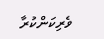ވެރިކަންކުރާ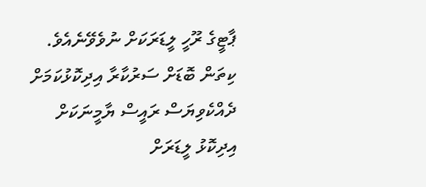ޕާޓީގެ ރޫހީ ލީޑަރަކަށް ނުވެވޭނެއެވެ. ކިތަން ބޮޑަށް ސަރުކާރާ އިދިކޮޅުކަމަށް ދެއްކެވިޔަސް ރައީސް ޔާމީނަކަށް އިދިކޮޅު ލީޑަރަށް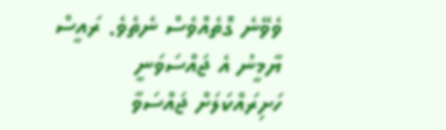ވެވޭނެ ގޮތެއްވެސް ނެތެވެ. ރައީސް ޔާމީނު އެ ޖައްސަވަނީ ހަށިރައްކަލަށް ޖައްސަވާ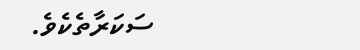ސަކަރާތެކެވެ.